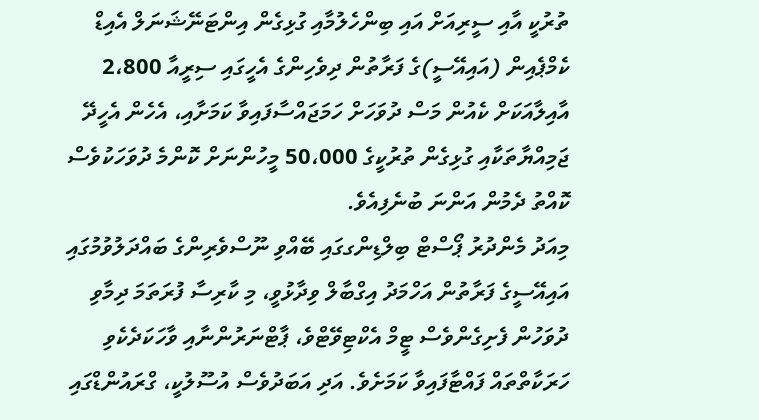ތުރުކީ އާއި ސީރިއަށް އައި ބިންހެލުމާއި ގުޅިގެން އިންޓަނޭޝަނަލް އެއިޑް ކެމްޕެއިން (އައިއޭސީ)ގެ ފަރާތުން ދިވެހިންގެ އެހީގައި ސިރީއާ 2،800 އާއިލާއަކަށް ކެއުން މަސް ދުވަހަށް ހަމަޖައްސާފައިވާ ކަމަށާއި، އެހެން އެހީދޭ ޖަމިއްޔާތަކާއި ގުޅިގެން ތުރުކީގެ 50،000 މީހުންނަށް ކޮންމެ ދުވަހަކުވެސް ކޮއްތު ދެމުން އަންނަ ބުނެފިއެވެ.
މިއަދު މެންދުރު ޕޯސްޓް ބިލްޑިންގގައި ބޭއްވި ނޫސްވެރިންގެ ބައްދަލުވުމުގައި އައިއޭސީގެ ފަރާތުން އަހްމަދު އިގްބާލް ވިދާޅުވީ، މި ކާރިސާ ފުރަތަމަ ދިމާވި ދުވަހުން ފެށިގެންވެސް ޓީމް އެކްޓިވޭޓްވެ، ޕާޓްނަރުންނާއި ވާހަކަދެކެވި ހަރަކާތްތައް ފައްޓާފައިވާ ކަމަށެވެ. އަދި އަބަދުވެސް އުސޫލުކީ، ގްރައުންޑްގައި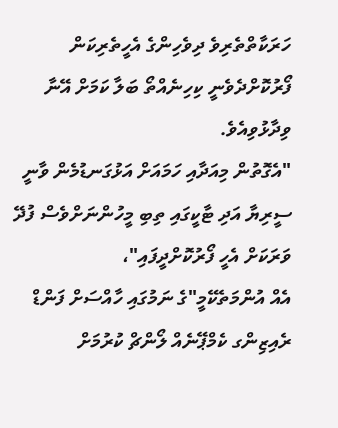ހަރަކާތްތެރިވެ ދިވެހިންގެ އެހީތެރިކަން ފޯރުކޮށްދެވެނީ ކިހިނެއްތޯ ބަލާ ކަމަށް އޭނާ ވިދާޅުވިއެވެ.
"އެގޮތުން މިއަދާއި ހަމައަށް އަޅުގަނޑުމެން ވާނީ ސީރިޔާ އަދި ޓާކީގައި ތިބި މީހުންނަށްވެސް ފުދޭ ވަރަކަށް އެހީ ފޯރުކޮށްދީފައި"،
އެއް އުންމަތެކޭމީ"ގެ ނަމުގައި ހާއްސަށް ފަންޑް ރެއިޒިންގ ކެމްޕޭނެއް ލޯންޗް ކުރުމަށް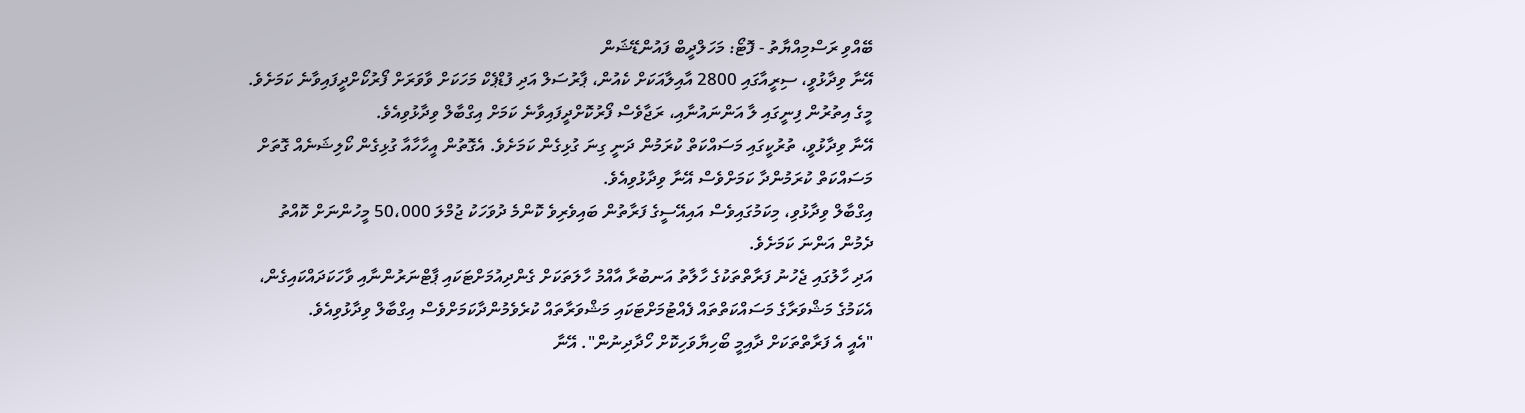ބޭއްވި ރަސްމިއްޔާތު - ފޮޓޯ: މަހަލްދީބް ފައުންޑޭޝަން
އޭނާ ވިދާޅުވީ، ސިރީއާގައި 2800 އާއިލާއަކަށް ކެއުން، ޕާރުސަލް އަދި ފުޑްޕެކް މަހަކަށް ވާވަރަށް ފޯރުކޯށްދީފައިވާނެ ކަމަށެވެ. މީގެ އިތުރުން ފިނީގައި ލާ އަންނައުނާއި، ރަޖާވެސް ފޯރުކޮށްދީފައިވާނެ ކަމަށް އިގްބާލް ވިދާޅުވިއެވެ.
އޭނާ ވިދާޅުވީ، ތުރުކީގައި މަސައްކަތް ކުރަމުން ދަނީ ގިނަ ގުޅިގެން ކަމަށެވެ. އެގޮތުން އީހާހާއާ ގުޅިގެން ކޯލިޝަނެއް ގޮތަށް މަސައްކަތް ކުރަމުންދާ ކަމަށްވެސް އޭނާ ވިދާޅުވިއެވެ.
އިގްބާލް ވިދާޅުވި، މިކަމުގައިވެސް އައިއޭސީގެ ފަރާތުން ބައިވެރިވެ ކޮންމެ ދުވަހަކު ޖުމްލަ 50،000 މީހުންނަށް ކޮއްތު ދެމުން އަންނަ ކަމަށެވެ.
އަދި ހާލުގައި ޖެހުނު ފަރާތްތަކުގެ ހާލާތު އަނބުރާ އާއްމު ހާލަތަކަށް ގެންދިއުމަށްޓަކައި ޕާޓްނަރުންނާއި ވާހަކަދައްކައިގެން، އެކަމުގެ މަޝްވަރާގެ މަސައްކަތްތައް ފެއްޓުމަށްޓަކައި މަޝްވަރާތައް ކުރެވެމުންދާކަމަށްވެސް އިގްބާލް ވިދާޅުވިއެވެ.
"އެއީ އެ ފަރާތްތަކަށް ދާއިމީ ބޯހިޔާވަހިކޮށް ހޯދާދިނުން". އޭނާ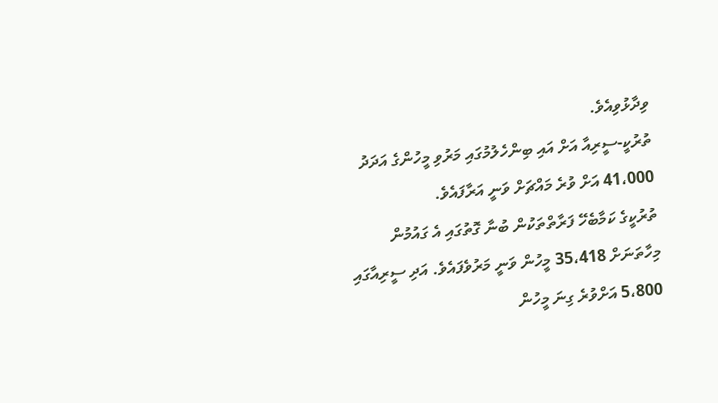ވިދާޅުވިއެވެ.
ތުރުކީ-ސީރިއާ އަށް އައި ބިންހެލުމުގައި މަރުވި މީހުންގެ އަދަދު 41،000 އަށް ވުރެ މައްޗަށް ވަނީ އަރާފައެވެ.
ތުރުކީގެ ކަމާބެހޭ ފަރާތްތަކުން ބުނާ ގޮތުގައި އެ ގައުމުން މިހާތަނަށް 35،418 މީހުން ވަނީ މަރުވެފައެވެ. އަދި ސީރިއާގައި 5،800 އަށްވުރެ ގިނަ މީހުން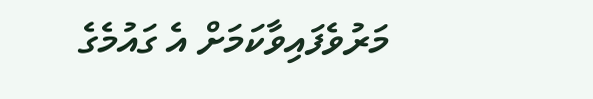މަރުވެފައިވާކަމަށް އެ ގައުމެގެ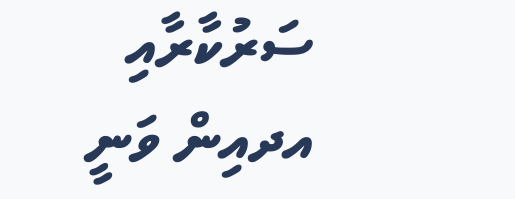ސަރުކާރާއި އދއިން ވަނީ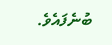ބުނެފައެވެ.